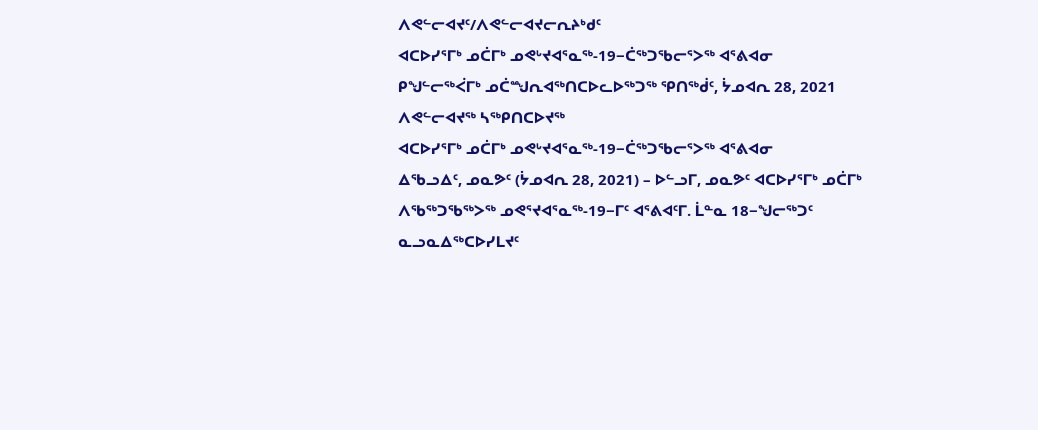ᐱᕙᓪᓕᐊᔪᑦ/ᐱᕙᓪᓕᐊᔪᓕᕆᔨᒃᑯᑦ
ᐊᑕᐅᓯᕐᒥᒃ ᓄᑖᒥᒃ ᓄᕙᒡᔪᐊᕐᓇᖅ-19−ᑖᖅᑐᖃᓕᕐᐳᖅ ᐊᕐᕕᐊᓂ
ᑭᖑᓪᓕᖅᐹᒥᒃ ᓄᑖᙳᕆᐊᖅᑎᑕᐅᓚᐅᖅᑐᖅ ᕿᑎᖅᑰᑦ, ᔮᓄᐊᕆ 28, 2021
ᐱᕙᓪᓕᐊᔪᖅ ᓴᖅᑭᑎᑕᐅᔪᖅ
ᐊᑕᐅᓯᕐᒥᒃ ᓄᑖᒥᒃ ᓄᕙᒡᔪᐊᕐᓇᖅ-19−ᑖᖅᑐᖃᓕᕐᐳᖅ ᐊᕐᕕᐊᓂ
ᐃᖃᓗᐃᑦ, ᓄᓇᕗᑦ (ᔮᓄᐊᕆ 28, 2021) – ᐅᓪᓗᒥ, ᓄᓇᕗᑦ ᐊᑕᐅᓯᕐᒥᒃ ᓄᑖᒥᒃ ᐱᖃᖅᑐᖃᖅᐳᖅ ᓄᕙᕐᔪᐊᕐᓇᖅ-19−ᒥᑦ ᐊᕐᕕᐊᑦᒥ. ᒫᓐᓇ 18−ᖑᓕᖅᑐᑦ ᓇᓗᓇᐃᖅᑕᐅᓯᒪᔪᑦ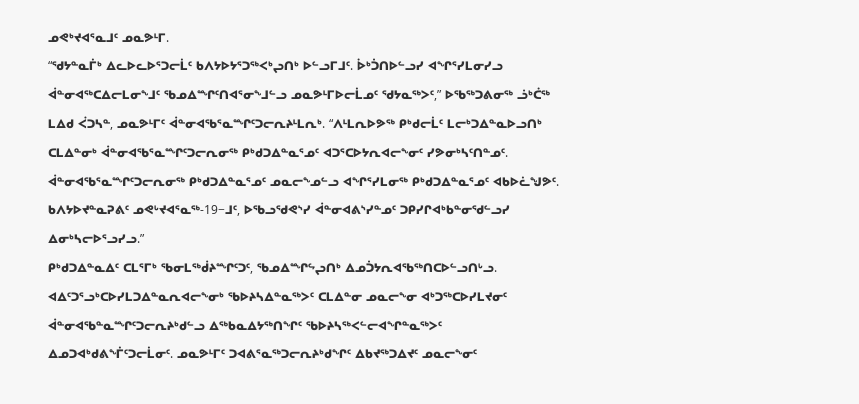ᓄᕙᒃᔪᐊᕐᓇᒧᑦ ᓄᓇᕗᒻᒥ.
“ᖁᔭᓐᓇᒦᒃ ᐃᓚᐅᓚᐅᕐᑐᓕᒫᑦ ᑲᐱᔭᐅᔭᕐᑐᖅᐸᒃᖢᑎᒃ ᐅᓪᓗᒥᒧᑦ. ᐆᒃᑑᑎᐅᓪᓗᓯ ᐊᖏᕐᓯᒪᓂᓯᓗ ᐋᓐᓂᐊᖅᑕᐃᓕᒪᓂᖕᒧᑦ ᖃᓄᐃᙱᑦᑎᐊᕐᓂᖕᒧᓪᓗ ᓄᓇᕗᒻᒥᐅᓕᒫᓄᑦ ᖁᔭᓇᖅᐳᑦ,” ᐅᖃᖅᑐᕕᓂᖅ ᓘᒃᑖᖅ ᒪᐃᑯ ᐹᑐᓴᓐ, ᓄᓇᕗᒻᒥᑦ ᐋᓐᓂᐊᖃᕐᓇᙱᑦᑐᓕᕆᔨᒻᒪᕆᒃ. “ᐱᒻᒪᕆᐅᕗᖅ ᑭᒃᑯᓕᒫᑦ ᒪᓕᒃᑐᐃᓐᓇᐅᓗᑎᒃ ᑕᒪᐃᓐᓂᒃ ᐋᓐᓂᐊᖃᕐᓇᙱᑦᑐᓕᕆᓂᖅ ᑭᒃᑯᑐᐃᓐᓇᕐᓄᑦ ᐊᑐᕐᑕᐅᔭᕆᐊᓕᖕᓂᑦ ᓯᕗᓂᒃᓴᑦᑎᓐᓄᑦ. ᐋᓐᓂᐊᖃᕐᓇᙱᑦᑐᓕᕆᓂᖅ ᑭᒃᑯᑐᐃᓐᓇᕐᓄᑦ ᓄᓇᓕᖕᓄᓪᓗ ᐊᖏᕐᓯᒪᓂᖅ ᑭᒃᑯᑐᐃᓐᓇᕐᓄᑦ ᐊᑲᐅᓛᖑᕗᑦ. ᑲᐱᔭᐅᔪᓐᓇᕈᕕᑦ ᓄᕙᒡᔪᐊᕐᓇᖅ-19−ᒧᑦ, ᐅᖃᓗᖁᕙᔅᓯ ᐋᓐᓂᐊᕕᔅᓯᓐᓄᑦ ᑐᑭᓯᒋᐊᒃᑲᓐᓂᖁᓪᓗᓯ ᐃᓂᒃᓴᓕᐅᕐᓗᓯᓗ.”
ᑭᒃᑯᑐᐃᓐᓇᐃᑦ ᑕᒪᕐᒥᒃ ᖃᓂᒪᖅᑰᔨᙱᑦᑐᑦ, ᖃᓄᐃᙱᖦᖢᑎᒃ ᐃᓄᑑᔭᕆᐊᖃᖅᑎᑕᐅᓪᓗᑎᒡᓗ. ᐊᐃᑦᑐᕐᓗᒃᑕᐅᓯᒪᑐᐃᓐᓇᕆᐊᓕᖕᓂᒃ ᖃᐅᔨᓴᐃᓐᓇᖅᐳᑦ ᑕᒪᐃᓐᓂ ᓄᓇᓕᖕᓂ ᐊᒃᑐᖅᑕᐅᓯᒪᔪᓂᑦ ᐋᓐᓂᐊᖃᓐᓇᙱᑦᑐᓕᕆᔨᒃᑯᓪᓗ ᐃᖅᑲᓇᐃᔭᖅᑎᖏᑦ ᖃᐅᔨᓴᖅᐸᓪᓕᐊᖏᓐᓇᖅᐳᑦ ᐃᓄᑐᐊᒃᑯᕕᖕᒦᑦᑐᓕᒫᓂᑦ. ᓄᓇᕗᒻᒥᑦ ᑐᐊᕕᕐᓇᖅᑐᓕᕆᔨᒃᑯᖏᑦ ᐃᑲᔪᖅᑐᐃᔪᑦ ᓄᓇᓕᖕᓂᑦ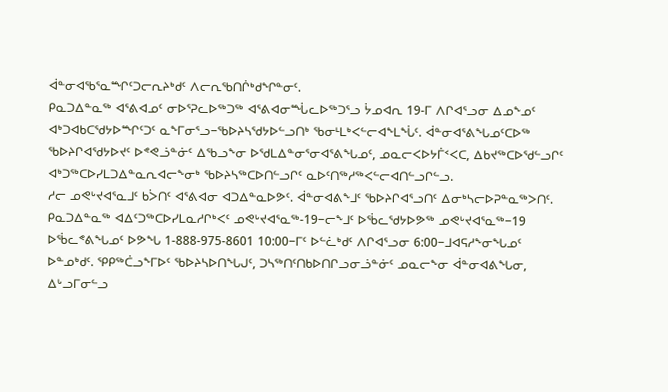ᐋᓐᓂᐊᖃᕐᓇᙱᑦᑐᓕᕆᔨᒃᑯᑦ ᐱᓕᕆᖃᑎᒌᒃᑯᖏᓐᓂᑦ.
ᑭᓇᑐᐃᓐᓇᖅ ᐊᕐᕕᐊᓄᑦ ᓂᐅᕐᕈᓚᐅᖅᑐᖅ ᐊᕐᕕᐊᓂᙶᓚᐅᖅᑐᕐᓗ ᔮᓄᐊᕆ 19-ᒥ ᐱᒋᐊᕐᓗᓂ ᐃᓄᖕᓄᑦ ᐊᒃᑐᐊᑲᑕᖁᔭᐅᙱᑦᑐᑦ ᓇᖕᒥᓂᕐᓗ−ᖃᐅᔨᓴᖁᔭᐅᓪᓗᑎᒃ ᖃᓂᒻᒪᒃᐸᓪᓕᐊᖕᒪᖔᑦ. ᐋᓐᓂᐊᕐᕕᖓᓄᑦᑕᐅᖅ ᖃᐅᔨᒋᐊᖁᔭᐅᔪᑦ ᐅᕝᕙᓘᓐᓃᑦ ᐃᖃᓗᖕᓂ ᐅᖁᒪᐃᓐᓂᕐᓂᐊᕐᕕᖓᓄᑦ, ᓄᓇᓕᐸᐅᔭᒦᑉᐸᑕ, ᐃᑲᔪᖅᑕᐅᖁᓪᓗᒋᑦ ᐊᒃᑐᖅᑕᐅᓯᒪᑐᐃᓐᓇᕆᐊᓕᖕᓂᒃ ᖃᐅᔨᓴᖅᑕᐅᑎᓪᓗᒋᑦ ᓇᐅᑦᑎᖅᓱᖅᐸᓪᓕᐊᑎᓪᓗᒋᓪᓗ.
ᓱᓕ ᓄᕙᒡᔪᐊᕐᓇᒧᑦ ᑲᐴᑎᑦ ᐊᕐᕕᐊᓂ ᐊᑐᐃᓐᓇᐅᕗᑦ. ᐋᓐᓂᐊᕕᖕᒧᑦ ᖃᐅᔨᒋᐊᕐᓗᑎᑦ ᐃᓂᒃᓴᓕᐅᕈᓐᓇᖅᐳᑎᑦ.
ᑭᓇᑐᐃᓐᓇᖅ ᐊᐃᑦᑐᖅᑕᐅᓯᒪᓇᓱᒋᒃᐸᑦ ᓄᕙᒡᔪᐊᕐᓇᖅ-19−ᓕᖕᒧᑦ ᐅᖄᓚᖁᔭᐅᕗᖅ ᓄᕙᒡᔪᐊᕐᓇᖅ−19 ᐅᖄᓚᕝᕕᖓᓄᑦ ᐅᕗᖓ 1-888-975-8601 10:00−ᒥᑦ ᐅᓪᓛᒃᑯᑦ ᐱᒋᐊᕐᓗᓂ 6:00−ᒧᐊᕋᓱᖕᓂᖓᓄᑦ ᐅᓐᓄᒃᑯᑦ. ᕿᑭᖅᑖᓗᖕᒥᐅᑦ ᖃᐅᔨᓴᐅᑎᖓᒍᑦ, ᑐᓴᖅᑎᑦᑎᑲᐅᑎᒋᓗᓂᓘᓐᓃᑦ ᓄᓇᓕᖕᓂ ᐋᓐᓂᐊᕕᖓᓂ, ᐃᒡᓗᒥᓂᓪᓗ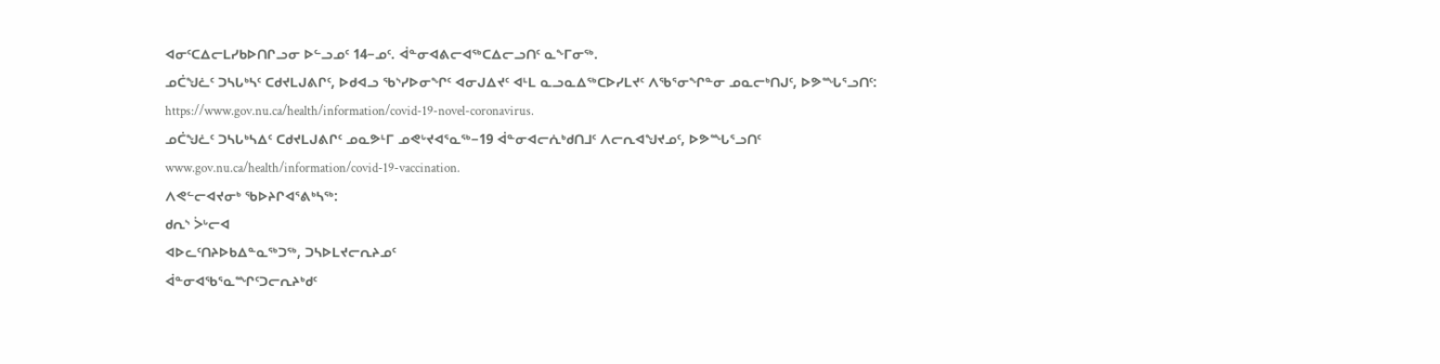ᐊᓂᑦᑕᐃᓕᒪᓯᑲᐅᑎᒋᓗᓂ ᐅᓪᓗᓄᑦ 14−ᓄᑦ. ᐋᓐᓂᐊᕕᓕᐊᖅᑕᐃᓕᓗᑎᑦ ᓇᖕᒥᓂᖅ.
ᓄᑖᖑᓛᑦ ᑐᓴᒐᒃᓴᑦ ᑕᑯᔪᒪᒍᕕᒋᑦ, ᐅᑯᐊᓗ ᖃᔅᓯᐅᓂᖏᑦ ᐊᓂᒍᐃᔪᑦ ᐊᒻᒪ ᓇᓗᓇᐃᖅᑕᐅᓯᒪᔪᑦ ᐱᖃᕐᓂᖏᓐᓂ ᓄᓇᓕᒃᑎᒍᑦ, ᐅᕗᙵᕐᓗᑎᑦ: https://www.gov.nu.ca/health/information/covid-19-novel-coronavirus.
ᓄᑖᖑᓛᑦ ᑐᓴᒐᒃᓴᐃᑦ ᑕᑯᔪᒪᒍᕕᒋᑦ ᓄᓇᕗᒻᒥ ᓄᕙᒡᔪᐊᕐᓇᖅ−19 ᐋᓐᓂᐊᓕᕇᒃᑯᑎᒧᑦ ᐱᓕᕆᐊᖑᔪᓄᑦ, ᐅᕗᙵᕐᓗᑎᑦ www.gov.nu.ca/health/information/covid-19-vaccination.
ᐱᕙᓪᓕᐊᔪᓂᒃ ᖃᐅᔨᒋᐊᕐᕕᒃᓴᖅ:
ᑯᕆᔅ ᐴᒡᓕᐊ
ᐊᐅᓚᑦᑎᔨᐅᑲᐃᓐᓇᖅᑐᖅ, ᑐᓴᐅᒪᔪᓕᕆᔨᓄᑦ
ᐋᓐᓂᐊᖃᕐᓇᙱᑦᑐᓕᕆᔨᒃᑯᑦ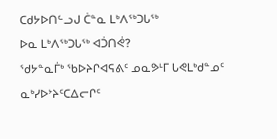ᑕᑯᔭᐅᑎᓪᓗᒍ ᑖᓐᓇ ᒪᒃᐱᖅᑐᒐᖅ
ᐅᓇ ᒪᒃᐱᖅᑐᒐᖅ ᐊᑑᑎᕚ?
ᖁᔭᓐᓇᒦᒃ ᖃᐅᔨᒋᐊᕋᕕᑦ ᓄᓇᕗᒻᒥ ᒐᕙᒪᒃᑯᓐᓄᑦ
ᓇᒃᓯᐅᔾᔨᑦᑕᐃᓕᒋᑦ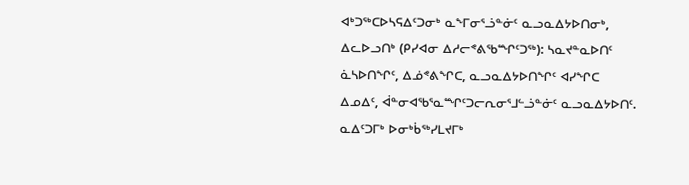ᐊᒃᑐᖅᑕᐅᓴᕋᐃᑦᑐᓂᒃ ᓇᖕᒥᓂᕐᓘᓐᓃᑦ ᓇᓗᓇᐃᔭᐅᑎᓂᒃ, ᐃᓚᐅᓗᑎᒃ (ᑭᓯᐊᓂ ᐃᓱᓕᕝᕕᖃᙱᑦᑐᖅ): ᓴᓇᔪᓐᓇᐅᑎᑦ ᓈᓴᐅᑎᖏᑦ, ᐃᓅᕝᕕᖏᑕ, ᓇᓗᓇᐃᔭᐅᑎᖏᑦ ᐊᓯᖏᑕ ᐃᓄᐃᑦ, ᐋᓐᓂᐊᖃᕐᓇᙱᑦᑐᓕᕆᓂᕐᒧᓪᓘᓐᓃᑦ ᓇᓗᓇᐃᔭᐅᑎᑦ. ᓇᐃᑦᑐᒥᒃ ᐅᓂᒃᑳᖅᓯᒪᔪᒥᒃ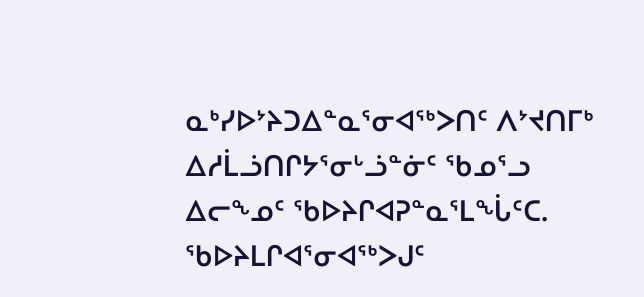ᓇᒃᓯᐅᔾᔨᑐᐃᓐᓇᕐᓂᐊᖅᐳᑎᑦ ᐱᔾᔪᑎᒥᒃ ᐃᓱᒫᓘᑎᒋᔭᕐᓂᒡᓘᓐᓃᑦ ᖃᓄᕐᓗ ᐃᓕᖕᓄᑦ ᖃᐅᔨᒋᐊᕈᓐᓇᕐᒪᖔᑦᑕ. ᖃᐅᔨᒪᒋᐊᕐᓂᐊᖅᐳᒍᑦ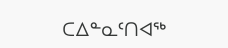ᑕᐃᓐᓇᑦᑎᐊᖅ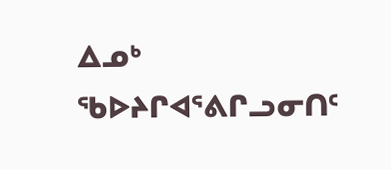ᐃᓄᒃ ᖃᐅᔨᒋᐊᕐᕕᒋᓗᓂᑎᑦ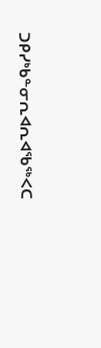ᑐᑭᓯᒃᑲᓐᓂᕆᐊᕆᐊᖃᖅᐸᑕ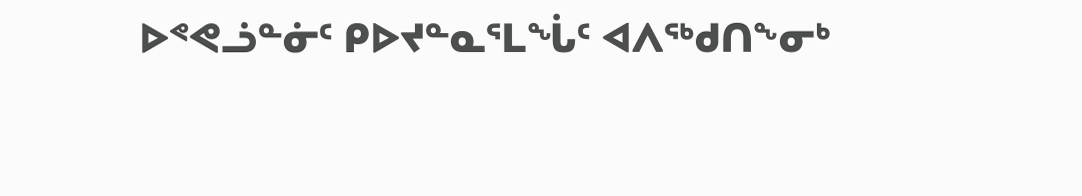ᐅᕝᕙᓘᓐᓃᑦ ᑭᐅᔪᓐᓇᕐᒪᖔᑦ ᐊᐱᖅᑯᑎᖕᓂᒃ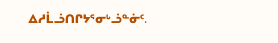ᐃᓱᒫᓘᑎᒋᔭᕐᓂᒡᓘᓐᓃᑦ.